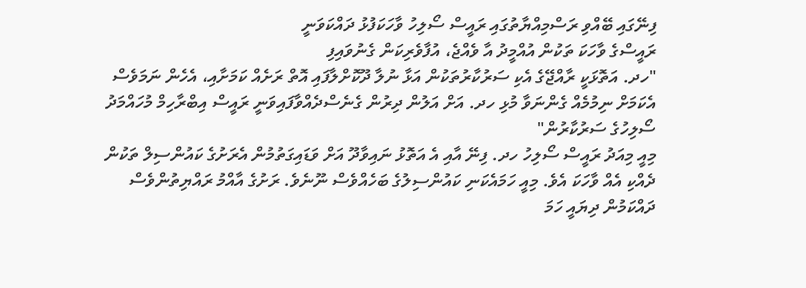ފިނޭގައި ބޭއްވި ރަސްމިއްޔާތުގައި ރައީސް ސޯލިހު ވާހަކަފުޅު ދައްކަވަނީ
ރައީސްގެ ވާހަކަ ތަކުން އުއްމީދު އާ ވެއްޖެ، އުފާވެރިކަން ގެނުވައިފި
"ހދ. އަތޮޅަކީ ރާއްޖޭގެ އެކި ސަރުކާރުތަކުން އަޅާ ނުލާ ދޫކޮށްލާފައި އޮތް ރަށެއް ކަމަށާއި، އެހެން ނަމަވެސް އެކަމަށް ނިމުމެއް ގެންނަވާ މުޅި ހދ. އަށް އަލުން ދިރުން ގެނެސްދެއްވާފައިވަނީ ރައީސް އިބްރާހިމް މުހައްމަދު ސޯލިހުގެ ސަރުކާރުން"
މިއީ މިއަދު ރައީސް ސޯލިހު ހދ. ފިނޭ އާއި އެ އަތޮޅު ނައިވާދޫ އަށް ވަޑައިގަތުމުން އެރަށުގެ ކައުންސިލް ތަކުން ދެއްކި އެއް ވާހަކަ އެވެ. މިއީ ހަމައެކަނި ކައުންސިލުގެ ބަހެއްވެސް ނޫނެވެ. ރަށުގެ އާއްމު ރައްޔިތުންވެސް ދައްކަމުން ދިޔައީ ހަމަ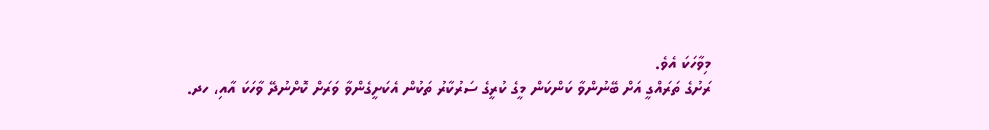މިވާހަކަ އެވެ.
ރަށުގެ ތަރައްގީ އަށް ބޭނުންވާ ކަންކަން މީގެ ކުރީގެ ސަރުކާރު ތަކުން އެކަށީގެންވާ ވަރަށް ކޮށްނުދޭ ވާހަކަ އާއި، ހދ.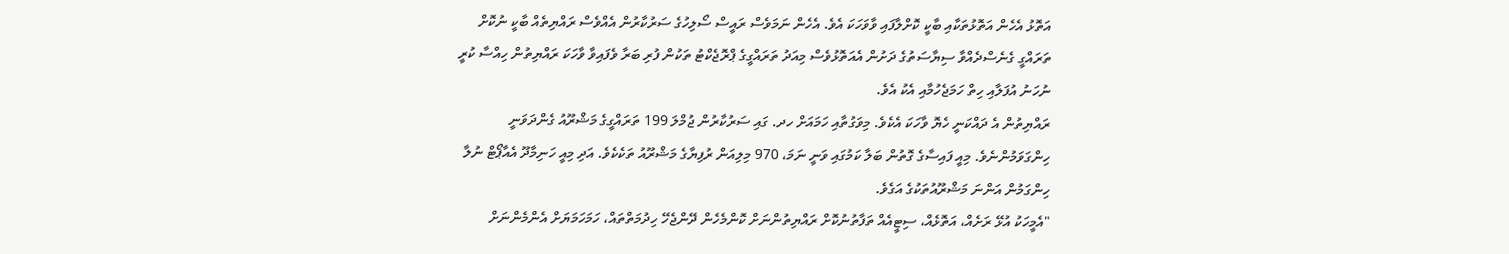އަތޮޅު އެހެން އަތޮޅުތަކާއި ބާކީ ކޮށްލާފައި ވާވަހަކަ އެވެ. އެހެން ނަމަވެސް ރައީސް ސޯލިހުގެ ސަރުކާރުން އެއްވެސް ރައްޔިތެއް ބާކީ ނުކޮށް ތަރައްގީ ގެނެސްދެއްވާ ސިޔާސަތުގެ ދަށުން އެއަތޮޅުވެސް މިއަދު ތަރައްގީގެ ޕްރޮޖެކްޓު ތަކުން ފުރި ބަރާ ވެފައިވާ ވާހަކަ ރައްޔިތުން ހިއްސާ ކުރީ ނުހަނު އުފަލާއި ހިތް ހަމަޖެހުމާއި އެކު އެވެ.
ރައްޔިތުން އެ ދައްކަނީ ހެޔޮ ވާހަކަ އެކެވެ. މިވަގުތާއި ހަމައަށް ހދ. ގައި ސަރުކާރުން ޖުމްލަ 199 ތަރައްގީގެ މަޝްރޫއު ގެންދަވަނީ ހިންގަވަމުންނެވެ. މިއީ ފައިސާގެ ގޮތުން ބަލާ ކަމުގައި ވަނީ ނަމަ، 970 މިލިއަން ރުފިޔާގެ މަޝްރޫއު ތަކެކެވެ. އަދި މިއީ ހަނިމާދޫ އެއާޕޯޓް ނުލާ ހިންގަމުން އަންނަ މަޝްރޫއުތަކުގެ އަގެވެ.
"އެމީހަކު އުޅޭ ރަށެއް، އަތޮޅެއް، ސިޓީއެއް ތަފާތުނުކޮށް ރައްޔިތުންނަށް ކޮންމެހެން ދޭންޖެހޭ ހިދުމަތްތައް، ހަމަހަމަޔަށް އެންމެންނަށް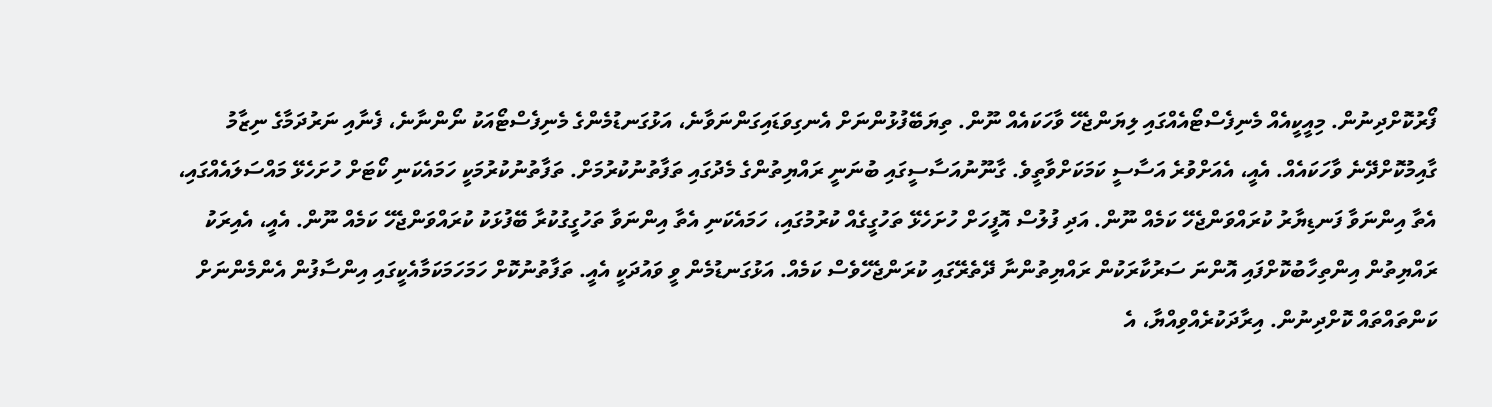ފޯރުކޮށްދިނުން. މިއީކީއެއް މެނިފެސްޓޯއެއްގައި ލިޔަންޖެހޭ ވާހަކައެއް ނޫން. ތިޔަބޭފުޅުންނަށް އެނގިވަޑައިގަންނަވާނެ، އަޅުގަނޑުމެންގެ މެނިފެސްޓޯއަކު ނޯންނާނެ، ފެނާއި ނަރުދަމާގެ ނިޒާމު ގާއިމުކޮށްދޭނެ ވާހަކައެއް. އެއީ، އެއަށްވުރެ އަސާސީ ކަމަކަށްވާތީވެ. ގާނޫނުއަސާސީގައި ބުނަނީ ރައްޔިތުންގެ މެދުގައި ތަފާތުނުކުރުމަށް. ތަފާތުނުކުރުމަކީ ހަމައެކަނި ކޯޓަށް ހުށަހެޅޭ މައްސަލައެއްގައި، އެތާ އިންނަވާ ފަނޑިޔާރު ކުރައްވަންޖެހޭ ކަމެއް ނޫން. އަދި ފުލުސް އޮފީހަށް ހުށަހެޅޭ ތަހުގީގެއް ކުރުމުގައި، ހަމައެކަނި އެތާ އިންނަވާ ތަހުގީގުކުރާ ބޭފުޅަކު ކުރައްވަންޖެހޭ ކަމެއް ނޫން. އެއީ، އެއިރަކު ރައްޔިތުން އިންތިހާބުކޮށްފައި އޮންނަ ސަރުކާރަކުން ރައްޔިތުންނާ ދޭތެރޭގައި ކުރަންޖެހޭވެސް ކަމެއް. އަޅުގަނޑުމެން ވީ ވައުދަކީ އެއީ. ތަފާތުނުކޮށް ހަމަހަމަކަމާއެކީގައި އިންސާފުން އެންމެންނަށް ކަންތައްތައް ކޮށްދިނުން. އިރާދަކުރެއްވިއްޔާ، އެ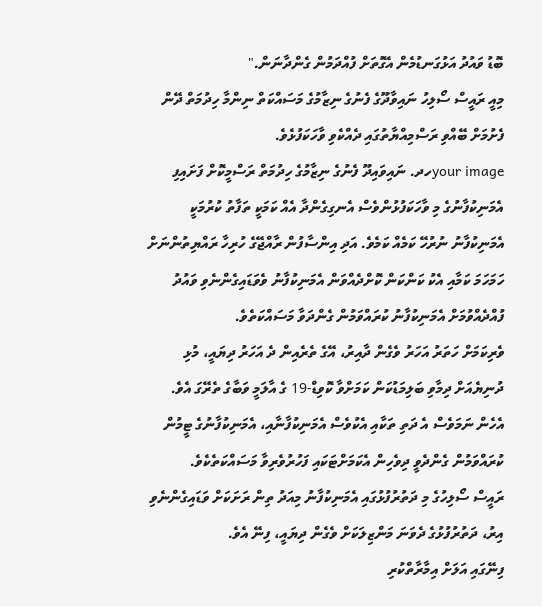ބޮޑު ވައުދު އަޅުގަނޑުމެން އެގޮތަށް ފުއްދަމުން ގެންދާނަން."
މިއީ ރައީސް ސޯލިހު ނައިވާދޫގެ ފެނުގެ ނިޒާމުގެ މަސައްކަތް ނިންމާ ހިދުމަތް ދޭން ފެށުމަށް ބޭއްވި ރަސްމިއްޔާތުގައި ދެއްކެވި ވާހަކަފުޅެވެ.
your imageހދ. ނައިވައިދޫ ފެނުގެ ނިޒާމުގެ ހިދުމަތް ރަސްމީކޮށް ފަށައިފި
އެމަނިކުފާނުގެ މި ވާހަކަފުޅުންވެސް އެނގިގެންދާ އެއް ކަމަކީ ތަފާތު ކުރުމަކީ އެމަނިކުފާނު ނުރުހޭ ކަމެއް ކަމެވެ. އަދި އިންސާފުން ރާއްޖޭގެ ހުރިހާ ރައްޔިތުންނަށް ހަމަހަމަ ކަމާއި އެކު ކަންކަން ކޮށްދެއްވަން އެމަނިކުފާނު ވެވަޑައިގެންނެވި ވައުދު ފުއްދެއްވުމަށް އެމަނިކުފާނު ކުރައްވަމުން ގެންދަވާ މަސައްކަތެވެ.
ވެރިކަމަށް ހަތަރު އަހަރު ވެގެން ދާއިރު، އޭގެ ތެރެއިން ދެ އަހަރު ދިޔައީ، މުޅި ދުނިޔެއަށް ދިމާވި ބަލިމަޑުކަން ކަމަށްވާ ކޮވިޑް-19 ގެ އާލަމީ ވަބާގެ ތެރޭގަ އެވެ. އެހެން ނަމަވެސް އެ ދަތި ތަކާއި އެކުވެސް އެމަނިކުފާނާއި، އެމަނިކުފާނުގެ ޓީމުން ކުރައްވަމުން ގެންދެވީ ދިވެހިން އެކަމަށްޓަކައި ފަހުރުވެރިވާ މަސައްކަތެކެވެ.
ރައީސް ސޯލިހުގެ މި ދަތުރުފުޅުގައި އެމަނިކުފާނު މިއަދު ތިން ރަށަކަށް ވަޑައިގެންނެވި އިރު، ދަތުރުފުޅުގެ ދެވަނަ މަންޒިލަކަށް ވެގެން ދިޔައީ، ފިނޭ އެވެ.
ފިނޭގައި އަލަށް އިމާރާތްކުރި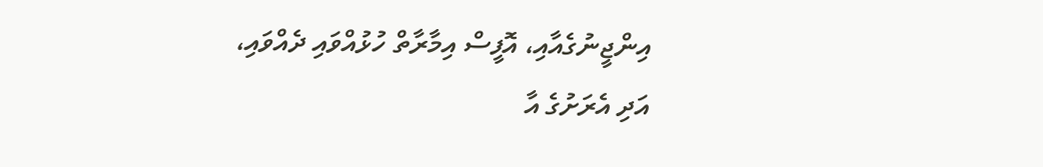އިންޖީނުގެއާއި، އޮފީސް އިމާރާތް ހުޅުއްވައި ދެއްވައި، އަދި އެރަށުގެ އާ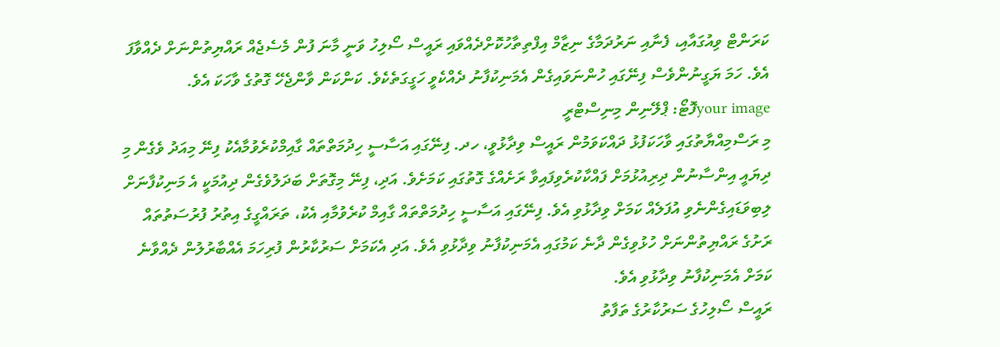ކަރަންޓް ވިއުގައާއި، ފެނާއި ނަރުދަމާގެ ނިޒާމް އިފްތިތާހުކޮށްދެއްވައި ރައީސް ސޯލިހު ވަނީ މާނަ ފުން މެސެޖެއް ރައްޔިތުންނަށް ދެއްވާފަ އެވެ. ހަމަ ޔަގީނުންވެސް ފިނޭގައި ހުންނަވައިގެން އެމަނިކުފާނު ދެއްކެވީ ހަގީގަތެކެވެ. ކަންކަން ވާންޖެހޭ ގޮތުގެ ވާހަކަ އެވެ.
your imageފޮޓޯ: ޕްލޭނިން މިނިސްޓްރީ
މި ރަސްމިއްޔާތުގައި ވާހަކަފުޅު ދައްކަވަމުން ރައީސް ވިދާޅުވީ، ހދ. ފިނޭގައި އަސާސީ ހިދުމަތްތައް ގާއިމްކުރެވުމާއެކު ފިނޭ މިއަދު ވެގެން މި ދިޔައީ އިންސާނުން ދިރިއުޅުމަށް ފައްކާކުރެވިފައިވާ ރަށެއްގެ ގޮތުގައި ކަމަށެވެ. އަދި، ފިނޭ މިގޮތަށް ބަދަލުވެގެން ދިއުމަކީ އެ މަނިކުފާނަށް ލިބިވަޑައިގެންނެވި އުފަލެއް ކަމަށް ވިދާޅުވި އެވެ. ފިނޭގައި އަސާސީ ހިދުމަތްތައް ގާއިމް ކުރެވުމާއި އެކު، ތަރައްގީގެ އިތުރު ފުރުސަތުތައް ރަށުގެ ރައްޔިތުންނަށް ހުޅުވިގެން ދާނެ ކަމުގައި އެމަނިކުފާނު ވިދާޅުވި އެވެ. އަދި އެކަމަށް ސަރުކާރުން ފުރިހަމަ އެއްބާރުލުން ދެއްވާނެ ކަމަށް އެމަނިކުފާނު ވިދާޅުވި އެވެ.
ރައީސް ސޯލިހުގެ ސަރުކާރުގެ ތަފާތު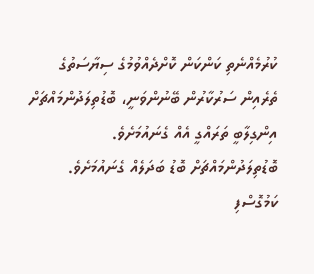ކުރުމެއްނެތި ކަންކަން ކޮށްދެއްވުމުގެ ސިޔާސަތުގެ ތެރެއިން ސަރުކާރުން ބޭނުންވަނީ، ބޮޑުތިލަދުންމައްޗަށް އިންގިލާބީ ތަރައްގީ އެއް ގެނައުމަށެވެ. ބޮޑުތިލަދުންމައްޗަށް ބޮޑު ބަދަލެއް ގެނައުމަށެވެ.
ކަމުގޮސްފި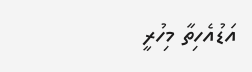އަޑުއެހިތާ މިހުރީ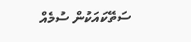ސަތޭކައަކުން ސުމެއް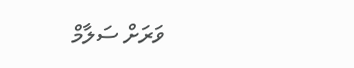ވަރަށް ސަލާމް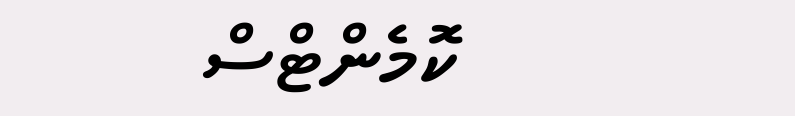ކޮމެންޓްސް